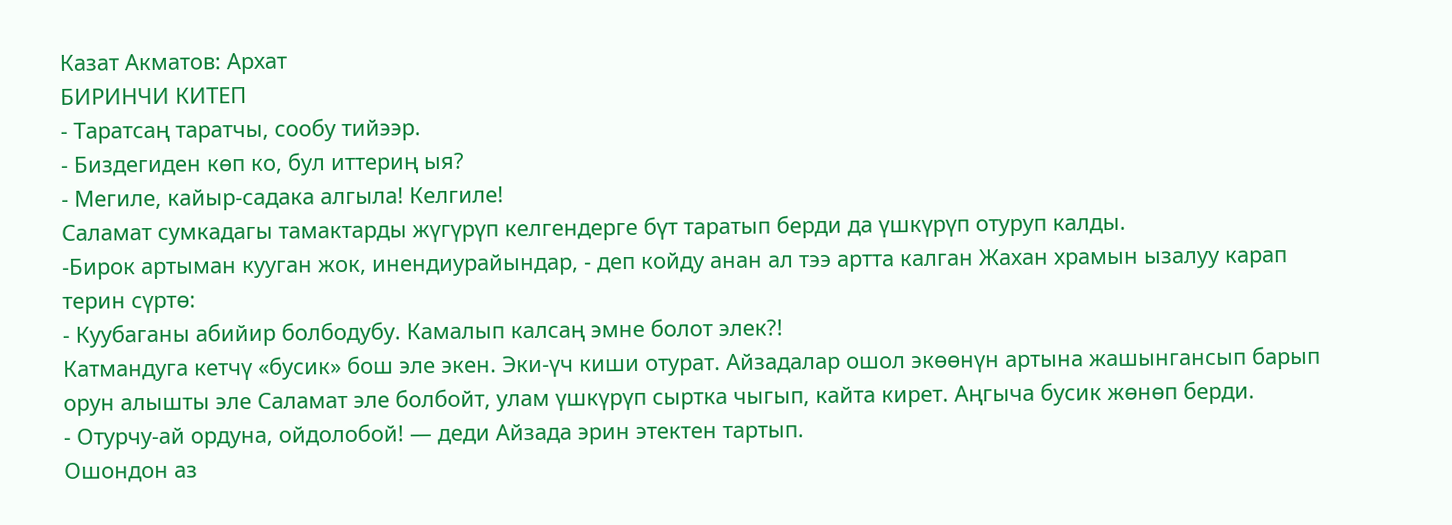Казат Акматов: Архат
БИРИНЧИ КИТЕП
- Таратсаң таратчы, сообу тийээр.
- Биздегиден көп ко, бул иттериң ыя?
- Мегиле, кайыр-садака алгыла! Келгиле!
Саламат сумкадагы тамактарды жүгүрүп келгендерге бүт таратып берди да үшкүрүп отуруп калды.
-Бирок артыман кууган жок, инендиурайындар, - деп койду анан ал тээ артта калган Жахан храмын ызалуу карап терин сүртө:
- Куубаганы абийир болбодубу. Камалып калсаң эмне болот элек?!
Катмандуга кетчү «бусик» бош эле экен. Эки-үч киши отурат. Айзадалар ошол экөөнүн артына жашынгансып барып орун алышты эле Саламат эле болбойт, улам үшкүрүп сыртка чыгып, кайта кирет. Аңгыча бусик жөнөп берди.
- Отурчу-ай ордуна, ойдолобой! — деди Айзада эрин этектен тартып.
Ошондон аз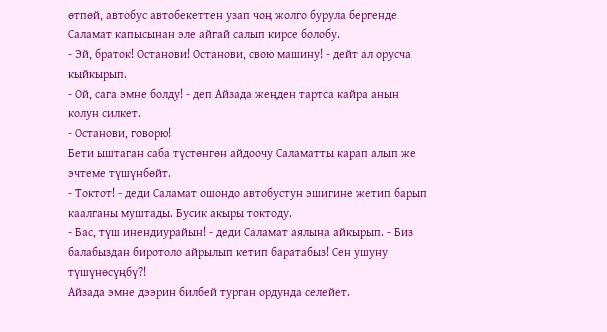өтпөй, автобус автобекеттен узап чоң жолго бурула бергенде Саламат капысынан эле айгай салып кирсе болобу.
- Эй, браток! Останови! Останови, свою машину! - дейт ал орусча кыйкырып.
- Ой, сага эмне болду! - деп Айзада жеңден тартса кайра анын колун силкет.
- Останови, говорю!
Бети ыштаган саба түстөнгөн айдоочу Саламатты карап алып же эчтеме түшүнбөйт.
- Токтот! - деди Саламат ошондо автобустун эшигине жетип барып каалганы муштады. Бусик акыры токтоду.
- Бас, түш инендиурайын! - деди Саламат аялына айкырып. - Биз балабыздан биротоло айрылып кетип баратабыз! Сен ушуну түшүнөсүңбү?!
Айзада эмне дээрин билбей турган ордунда селейет.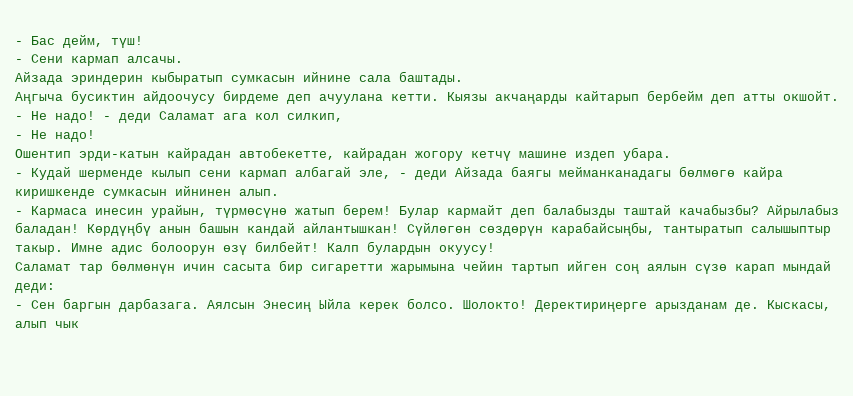- Бас дейм, түш!
- Сени кармап алсачы.
Айзада эриндерин кыбыратып сумкасын ийнине сала баштады.
Аңгыча бусиктин айдоочусу бирдеме деп ачуулана кетти. Кыязы акчаңарды кайтарып бербейм деп атты окшойт.
- Не надо! - деди Саламат ага кол силкип,
- Не надо!
Ошентип эрди-катын кайрадан автобекетте, кайрадан жогору кетчү машине издеп убара.
- Кудай шерменде кылып сени кармап албагай эле, - деди Айзада баягы мейманканадагы бөлмөгө кайра киришкенде сумкасын ийнинен алып.
- Кармаса инесин урайын, түрмөсүнө жатып берем! Булар кармайт деп балабызды таштай качабызбы? Айрылабыз баладан! Көрдүңбү анын башын кандай айлантышкан! Сүйлөгөн сөздөрүн карабайсыңбы, тантыратып салышыптыр такыр. Имне адис болоорун өзү билбейт! Калп булардын окуусу!
Саламат тар бөлмөнүн ичин сасыта бир сигаретти жарымына чейин тартып ийген соң аялын сүзө карап мындай деди:
- Сен баргын дарбазага. Аялсын Энесиң Ыйла керек болсо. Шолокто! Деректириңерге арызданам де. Кыскасы, алып чык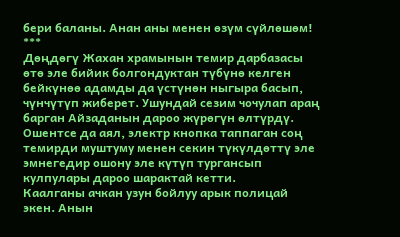бери баланы. Анан аны менен өзүм сүйлөшөм!
***
Дөңдөгү Жахан храмынын темир дарбазасы өтө эле бийик болгондуктан түбүнө келген бейкүнөө адамды да үстүнөн ныгыра басып, чүнчүтүп жиберет. Ушундай сезим чочулап араң барган Айзаданын дароо жүрөгүн өлтүрдү. Ошентсе да аял, электр кнопка таппаган соң темирди муштуму менен секин түкүлдөттү эле эмнегедир ошону эле күтүп тургансып кулпулары дароо шарактай кетти.
Каалганы ачкан узун бойлуу арык полицай экен. Анын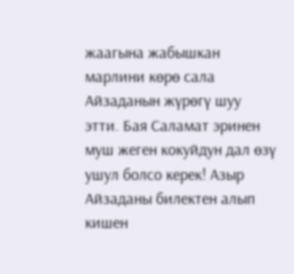жаагына жабышкан марлини көрө сала Айзаданын жүрөгү шуу этти. Бая Саламат эринен муш жеген кокуйдун дал өзү ушул болсо керек! Азыр Айзаданы билектен алып кишен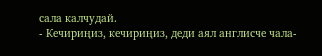сала калчудай.
- Кечириңиз, кечириңиз, деди аял англисче чала-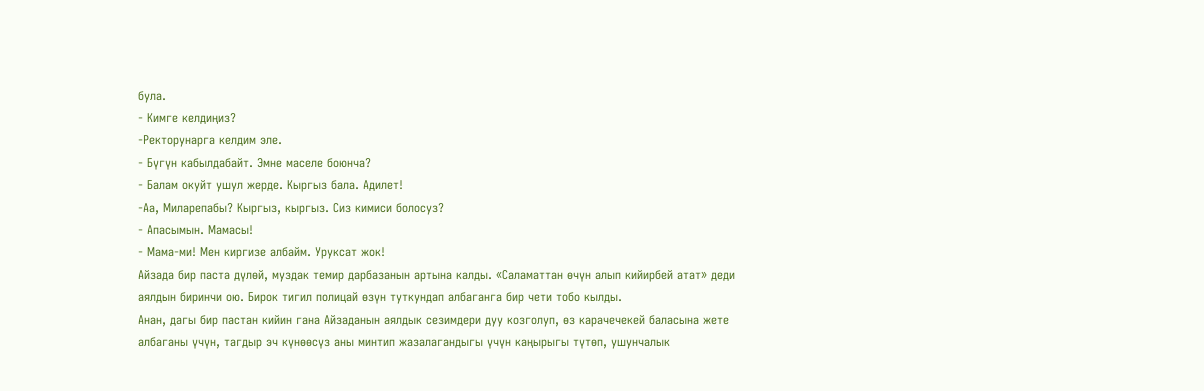була.
- Кимге келдиңиз?
-Ректорунарга келдим эле.
- Бүгүн кабылдабайт. Эмне маселе боюнча?
- Балам окуйт ушул жерде. Кыргыз бала. Адилет!
-Аа, Миларепабы? Кыргыз, кыргыз. Сиз кимиси болосуз?
- Апасымын. Мамасы!
- Мама-ми! Мен киргизе албайм. Уруксат жок!
Айзада бир паста дүлөй, муздак темир дарбазанын артына калды. «Саламаттан өчүн алып кийирбей атат» деди аялдын биринчи ою. Бирок тигил полицай өзүн туткундап албаганга бир чети тобо кылды.
Анан, дагы бир пастан кийин гана Айзаданын аялдык сезимдери дуу козголуп, өз карачечекей баласына жете албаганы үчүн, тагдыр эч күнөөсүз аны минтип жазалагандыгы үчүн каңырыгы түтөп, ушунчалык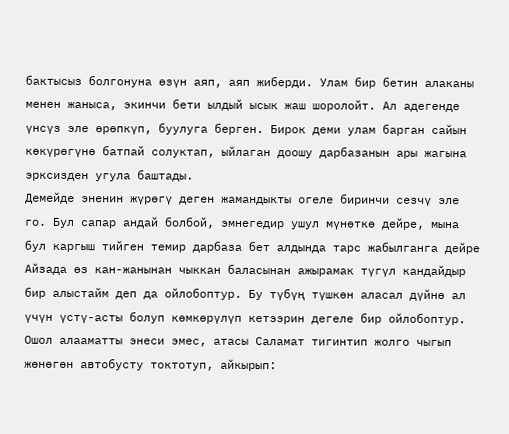бактысыз болгонуна өзүн аяп, аяп жиберди. Улам бир бетин алаканы менен жаныса, экинчи бети ылдый ысык жаш шоролойт. Ал адегенде үнсүз эле өрөпкүп, буулуга берген. Бирок деми улам барган сайын көкүрөгүнө батпай солуктап, ыйлаган доошу дарбазанын ары жагына эрксизден угула баштады.
Демейде эненин жүрөгү деген жамандыкты огеле биринчи сезчү эле го. Бул сапар андай болбой, эмнегедир ушул мүнөткө дейре, мына бул каргыш тийген темир дарбаза бет алдында тарс жабылганга дейре Айзада өз кан-жанынан чыккан баласынан ажырамак түгүл кандайдыр бир алыстайм деп да ойлобоптур. Бу түбүң түшкөн аласал дүйнө ал үчүн үстү-асты болуп көмкөрүлүп кетээрин дегеле бир ойлобоптур. Ошол алааматты энеси эмес, атасы Саламат тигинтип жолго чыгып жөнөгөн автобусту токтотуп, айкырып: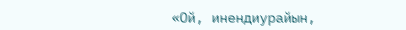«Ой, инендиурайын,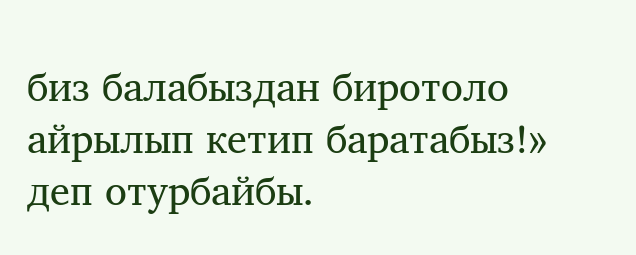биз балабыздан биротоло айрылып кетип баратабыз!» деп отурбайбы.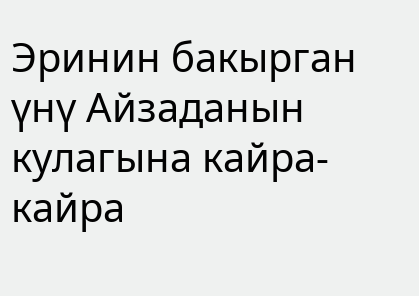Эринин бакырган үнү Айзаданын кулагына кайра-кайра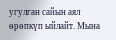угулган сайын аял өрөпкүп ыйлайт. Мына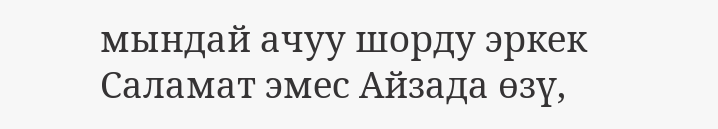мындай ачуу шорду эркек Саламат эмес Айзада өзү,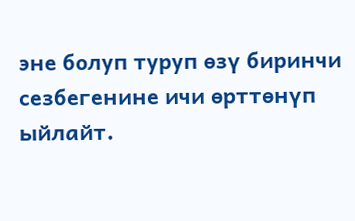эне болуп туруп өзү биринчи сезбегенине ичи өрттөнүп ыйлайт.